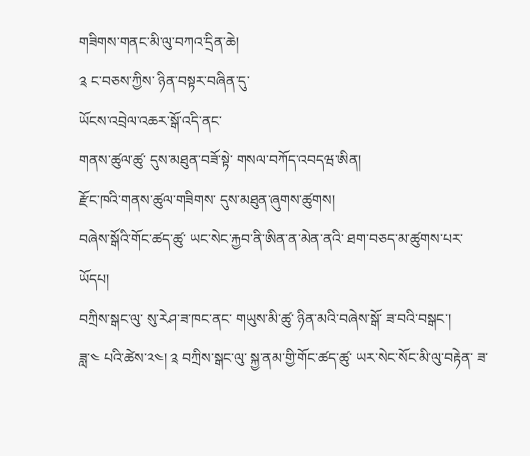གཟིགས་གནང་མི་ལུ་བཀའ་དྲིན་ཆེ།
༉ ང་བཅས་ཀྱིས་ ཉིན་བསྟར་བཞིན་དུ་
ཡོངས་འབྲེལ་འཆར་སྒོ་འདི་ནང་
གནས་ཚུལ་ཚུ་ དུས་མཐུན་བཟོ་སྟེ་ གསལ་བཀོད་འབདཝ་ཨིན།
རྫོང་ཁའི་གནས་ཚུལ་གཟིགས་ དུས་མཐུན་ཞུགས་ཚུགས།
བཞེས་སྒོའི་གོང་ཚད་ཚུ་ ཡང་སེང་རྐྱབ་ནི་ཨིན་ན་མེན་ནའི་ ཐག་བཅད་མ་ཚུགས་པར་ཡོདཔ།
བཀྲིས་སྒང་ལུ་ སུ་རེཤ་ཟ་ཁང་ནང་ གཡུས་མི་ཚུ་ ཉིན་མའི་བཞེས་སྒོ་ ཟ་བའི་བསྒང་།
ཟླ་༤ པའི་ཚེས་༢༤། ༉ བཀྲིས་སྒང་ལུ་ སྐྱ་ནམ་གྱི་གོང་ཚད་ཚུ་ ཡར་སེང་སོང་མི་ལུ་བརྟེན་ ཟ་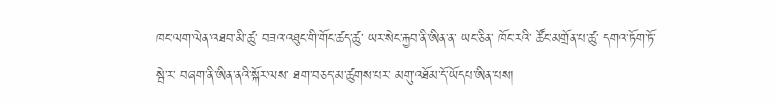ཁང་ལག་ལེན་འཐབ་མི་ཚུ་ བཟའ་འཐུང་གི་གོང་ཚད་ཚུ་ ཡར་སེང་རྐྱབ་ནི་ཨིན་ན་ ཡང་ཅིན་ ཁོང་རའི་ ཚོང་མགྲོན་པ་ཚུ་ དགའ་ཏོག་ཏོ་སྦེ་ར་ བཞག་ནི་ཨིན་ནའི་སྐོར་ལས་ ཐག་བཅད་མ་ཚུགས་པར་ མགུ་འཐོམ་དོ་ཡོདཔ་ཨིན་པས།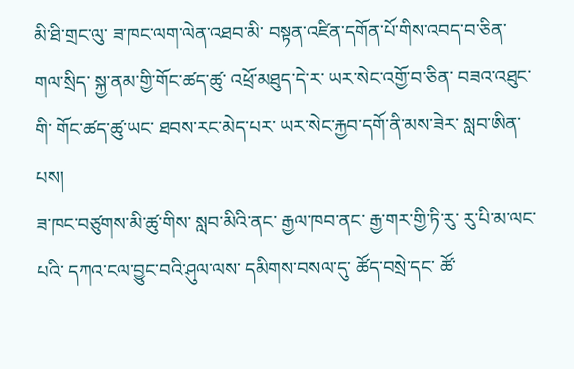མི་ཐི་གྲང་ལུ་ ཟ་ཁང་ལག་ལེན་འཐབ་མི་ བསྟན་འཛིན་དགོན་པོ་གིས་འབད་བ་ཅིན་ གལ་སྲིད་ སྐྱ་ནམ་གྱི་གོང་ཚད་ཚུ་ འཕྲོ་མཐུད་དེ་ར་ ཡར་སེང་འགྱོ་བ་ཅིན་ བཟའ་འཐུང་གི་ གོང་ཚད་ཚུ་ཡང་ ཐབས་རང་མེད་པར་ ཡར་སེང་རྐྱབ་དགོ་ནི་མས་ཟེར་ སླབ་ཨིན་པས།
ཟ་ཁང་བཙུགས་མི་ཚུ་གིས་ སླབ་མིའི་ནང་ རྒྱལ་ཁབ་ནང་ རྒྱ་གར་གྱི་ཏི་རུ་ རུ་པི་མ་ལང་པའི་ དཀའ་ངལ་བྱུང་བའི་ཤུལ་ལས་ དམིགས་བསལ་དུ་ ཚོད་བསྲེ་དང་ ཚོ་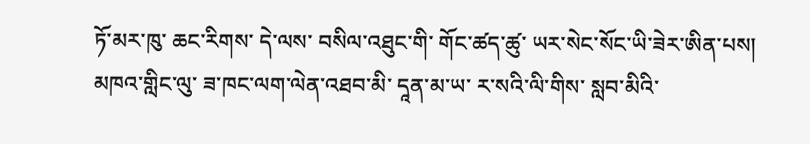ཏོ་མར་ཁུ་ ཆང་རིགས་ དེ་ལས་ བསིལ་འཐུང་གི་ གོང་ཚད་ཚུ་ ཡར་སེང་སོང་ཡི་ཟེར་ཨིན་པས།
མཁའ་གླིང་ལུ་ ཟ་ཁང་ལག་ལེན་འཐབ་མི་ དཱན་མ་ཡ་ ར་སའི་ལི་གིས་ སླབ་མིའི་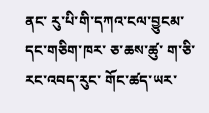ནང་ རུ་པི་གི་དཀའ་ངལ་བྱུངམ་དང་གཅིག་ཁར་ ཅ་ཆས་ཚུ་ ག་ཅི་རང་འབད་རུང་ གོང་ཚད་ཡར་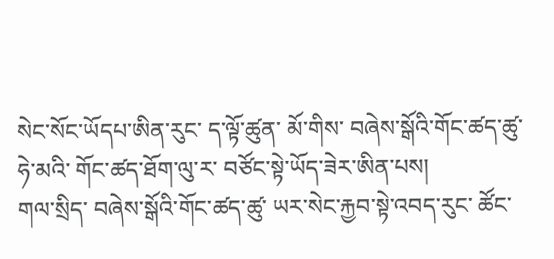སེང་སོང་ཡོདཔ་ཨིན་རུང་ ད་ལྟོ་ཚུན་ མོ་གིས་ བཞེས་སྒོའི་གོང་ཚད་ཚུ་ ཧེ་མའི་ གོང་ཚད་ཐོག་ལུ་ར་ བཙོང་སྟེ་ཡོད་ཟེར་ཨིན་པས།
གལ་སྲིད་ བཞེས་སྒོའི་གོང་ཚད་ཚུ་ ཡར་སེང་རྐྱབ་སྟེ་འབད་རུང་ ཚོང་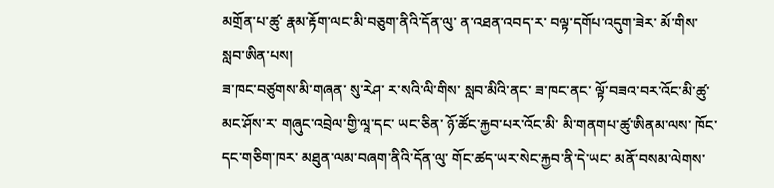མགྲོན་པ་ཚུ་ རྣམ་རྟོག་ལང་མི་བཅུག་ནིའི་དོན་ལུ་ ན་འཐན་འབད་ར་ བལྟ་དགོཔ་འདུག་ཟེར་ མོ་གིས་ སླབ་ཨིན་པས།
ཟ་ཁང་བཙུགས་མི་གཞན་ སུ་རེཤ་ ར་སའི་ལི་གིས་ སླབ་མིའི་ནང་ ཟ་ཁང་ནང་ ལྟོ་བཟའ་བར་འོང་མི་ཚུ་ མང་ཤོས་ར་ གཞུང་འབྲེལ་གྱི་ལཱ་དང་ ཡང་ཅིན་ ཉོ་ཚོང་རྐྱབ་པར་འོང་མི་ མི་གནགཔ་ཚུ་ཨིནམ་ལས་ ཁོང་དང་གཅིག་ཁར་ མཐུན་ལམ་བཞག་ནིའི་དོན་ལུ་ གོང་ཚད་ཡར་སེང་རྐྱབ་ནི་དེ་ཡང་ མནོ་བསམ་ལེགས་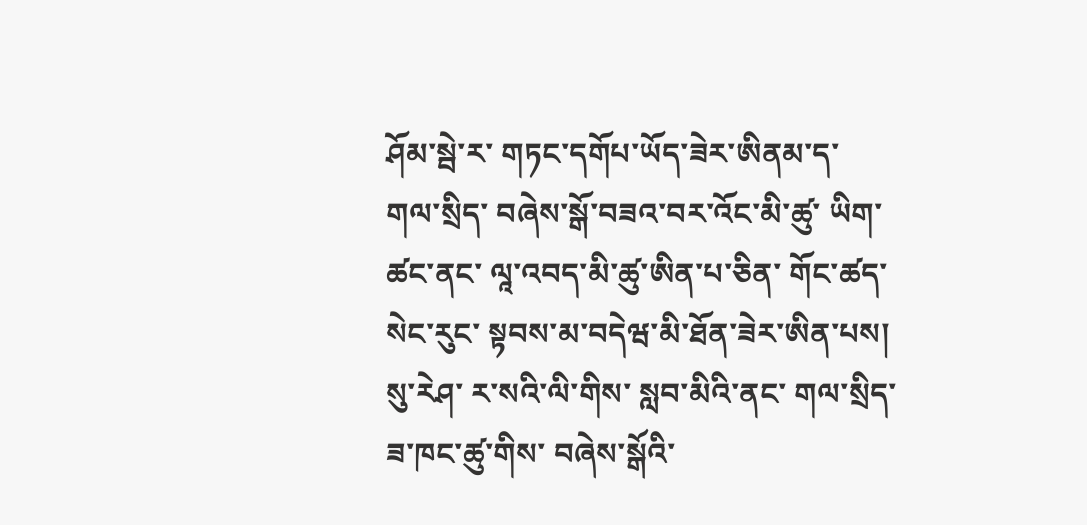ཤོམ་སྦེ་ར་ གཏང་དགོཔ་ཡོད་ཟེར་ཨིནམ་ད་ གལ་སྲིད་ བཞེས་སྒོ་བཟའ་བར་འོང་མི་ཚུ་ ཡིག་ཚང་ནང་ ལཱ་འབད་མི་ཚུ་ཨིན་པ་ཅིན་ གོང་ཚད་སེང་རུང་ སྟབས་མ་བདེཝ་མི་ཐོན་ཟེར་ཨིན་པས།
སུ་རེཤ་ ར་སའི་ལི་གིས་ སླབ་མིའི་ནང་ གལ་སྲིད་ ཟ་ཁང་ཚུ་གིས་ བཞེས་སྒོའི་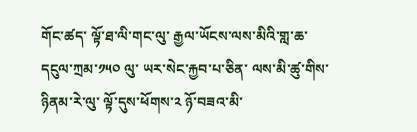གོང་ཚད་ ལྟོ་ཐ་ལི་གང་ལུ་ རྒྱལ་ཡོངས་ལས་མིའི་གླ་ཆ་ དངུལ་ཀྲམ་༡༥༠ ལུ་ ཡར་སེང་རྐྱབ་པ་ཅིན་ ལས་མི་ཚུ་གིས་ ཉིནམ་རེ་ལུ་ ལྟོ་དུས་ཕོགས་༢ ཉོ་བཟའ་མི་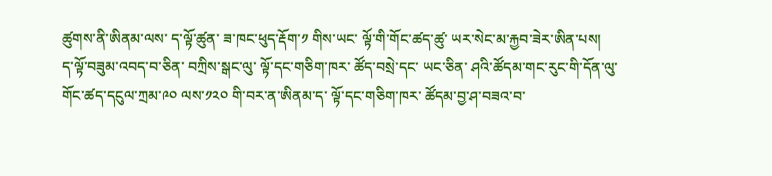ཚུགས་ནི་ཨིནམ་ལས་ ད་ལྟོ་ཚུན་ ཟ་ཁང་ཕུད་རྡོག་༡ གིས་ཡང་ ལྟོ་གི་གོང་ཚད་ཚུ་ ཡར་སེང་མ་རྐྱབ་ཟེར་ཨིན་པས།
ད་ལྟོ་བཟུམ་འབད་བ་ཅིན་ བཀྲིས་སྒང་ལུ་ ལྟོ་དང་གཅིག་ཁར་ ཚོད་བསྲེ་དང་ ཡང་ཅིན་ ཤའི་ཚོདམ་གང་རུང་གི་དོན་ལུ་ གོང་ཚད་དངུལ་ཀྲམ་༩༠ ལས་༡༢༠ གི་བར་ན་ཨིནམ་ད་ ལྟོ་དང་གཅིག་ཁར་ ཚོདམ་བྱ་ཤ་བཟའ་བ་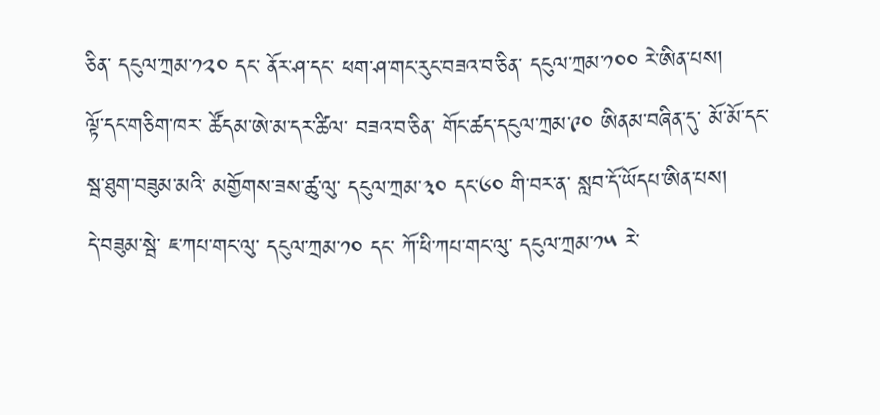ཅིན་ དངུལ་ཀྲམ་༡༢༠ དང་ ནོར་ཤ་དང་ ཕག་ཤ་གང་རུང་བཟའ་བ་ཅིན་ དངུལ་ཀྲམ་༡༠༠ རེ་ཨིན་པས།
ལྟོ་དང་གཅིག་ཁར་ ཚོདམ་ཨེ་མ་དར་ཚིལ་ བཟའ་བ་ཅིན་ གོང་ཚད་དངུལ་ཀྲམ་༩༠ ཨིནམ་བཞིན་དུ་ མོ་མོ་དང་ སྦ་ཐུག་བཟུམ་མའི་ མགྱོགས་ཟས་ཚུ་ལུ་ དངུལ་ཀྲམ་༣༠ དང་༦༠ གི་བར་ན་ སླབ་དོ་ཡོདཔ་ཨིན་པས།
དེ་བཟུམ་སྦེ་ ཇ་ཀཔ་གང་ལུ་ དངུལ་ཀྲམ་༡༠ དང་ ཀོ་ཕི་ཀཔ་གང་ལུ་ དངུལ་ཀྲམ་༡༥ རེ་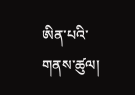ཨིན་པའི་གནས་ཚུལ།